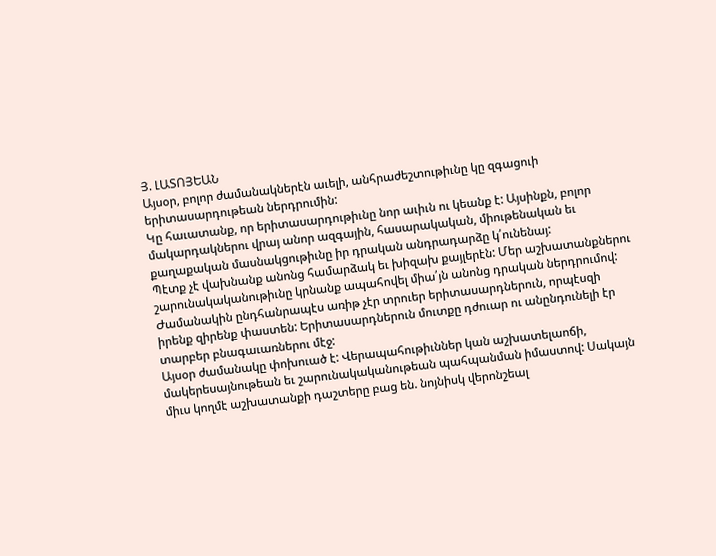Յ. ԼԱՏՈՅԵԱՆ
Այսօր, բոլոր ժամանակներէն աւելի, անհրաժեշտութիւնը կը զգացուի երիտասարդութեան ներդրումին:
Կը հաւատանք, որ երիտասարդութիւնը նոր աւիւն ու կեանք է: Այսինքն, բոլոր մակարդակներու վրայ անոր ազգային, հասարակական, միութենական եւ քաղաքական մասնակցութիւնը իր դրական անդրադարձը կ՛ունենայ:
Պէտք չէ վախնանք անոնց համարձակ եւ խիզախ քայլերէն: Մեր աշխատանքներու շարունակականութիւնը կրնանք ապահովել միա՛յն անոնց դրական ներդրումով:
Ժամանակին ընդհանրապէս առիթ չէր տրուեր երիտասարդներուն, որպէսզի իրենք զիրենք փաստեն: Երիտասարդներուն մուտքը դժուար ու անընդունելի էր տարբեր բնագաւառներու մէջ:
Այսօր ժամանակը փոխուած է: Վերապահութիւններ կան աշխատելաոճի, մակերեսայնութեան եւ շարունակականութեան պահպանման իմաստով: Սակայն միւս կողմէ աշխատանքի դաշտերը բաց են. նոյնիսկ վերոնշեալ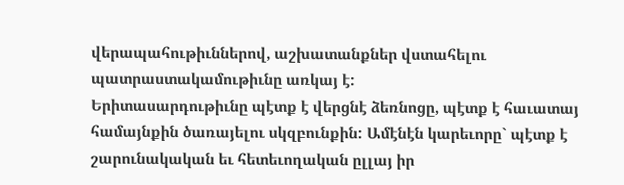վերապահութիւններով, աշխատանքներ վստահելու պատրաստակամութիւնը առկայ է:
Երիտասարդութիւնը պէտք է վերցնէ ձեռնոցը, պէտք է հաւատայ համայնքին ծառայելու սկզբունքին: Ամէնէն կարեւորը` պէտք է շարունակական եւ հետեւողական ըլլայ իր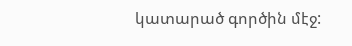կատարած գործին մէջ: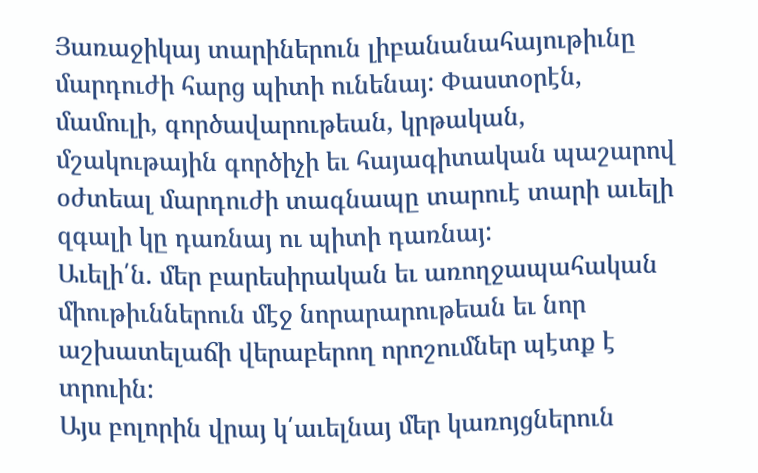Յառաջիկայ տարիներուն լիբանանահայութիւնը մարդուժի հարց պիտի ունենայ: Փաստօրէն, մամուլի, գործավարութեան, կրթական, մշակութային գործիչի եւ հայագիտական պաշարով օժտեալ մարդուժի տագնապը տարուէ տարի աւելի զգալի կը դառնայ ու պիտի դառնայ:
Աւելի՛ն. մեր բարեսիրական եւ առողջապահական միութիւններուն մէջ նորարարութեան եւ նոր աշխատելաճի վերաբերող որոշումներ պէտք է տրուին:
Այս բոլորին վրայ կ՛աւելնայ մեր կառոյցներուն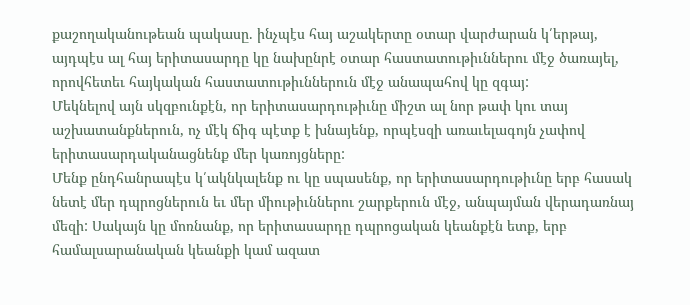քաշողականութեան պակասը. ինչպէս հայ աշակերտը օտար վարժարան կ՛երթայ, այդպէս ալ հայ երիտասարդը կը նախընրէ օտար հաստատութիւններու մէջ ծառայել, որովհետեւ հայկական հաստատութիւններուն մէջ անապահով կը զգայ:
Մեկնելով այն սկզբունքէն, որ երիտասարդութիւնը միշտ ալ նոր թափ կու տայ աշխատանքներուն, ոչ մէկ ճիգ պէտք է խնայենք, որպէսզի առաւելագոյն չափով երիտասարդականացնենք մեր կառոյցները:
Մենք ընդհանրապէս կ՛ակնկալենք ու կը սպասենք, որ երիտասարդութիւնը երբ հասակ նետէ մեր դպրոցներուն եւ մեր միութիւններու շարքերուն մէջ, անպայման վերադառնայ մեզի: Սակայն կը մոռնանք, որ երիտասարդը դպրոցական կեանքէն ետք, երբ համալսարանական կեանքի կամ ազատ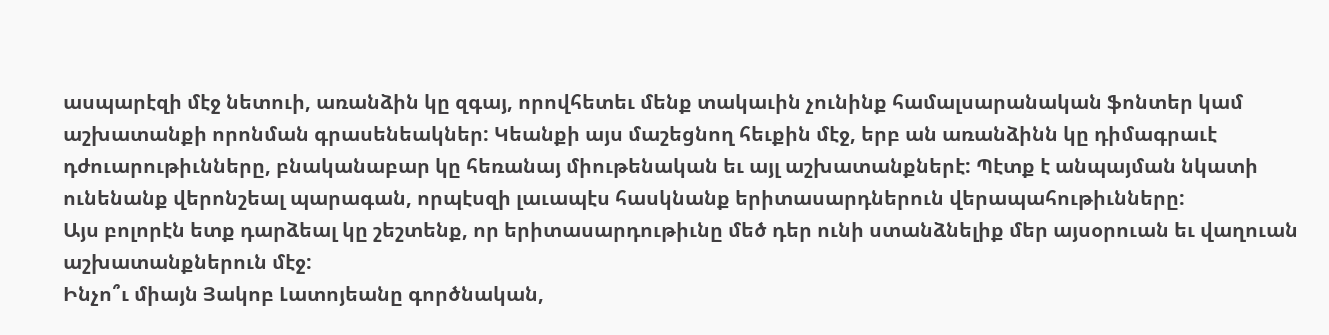ասպարէզի մէջ նետուի, առանձին կը զգայ, որովհետեւ մենք տակաւին չունինք համալսարանական ֆոնտեր կամ աշխատանքի որոնման գրասենեակներ: Կեանքի այս մաշեցնող հեւքին մէջ, երբ ան առանձինն կը դիմագրաւէ դժուարութիւնները, բնականաբար կը հեռանայ միութենական եւ այլ աշխատանքներէ: Պէտք է անպայման նկատի ունենանք վերոնշեալ պարագան, որպէսզի լաւապէս հասկնանք երիտասարդներուն վերապահութիւնները:
Այս բոլորէն ետք դարձեալ կը շեշտենք, որ երիտասարդութիւնը մեծ դեր ունի ստանձնելիք մեր այսօրուան եւ վաղուան աշխատանքներուն մէջ:
Ինչո՞ւ միայն Յակոբ Լատոյեանը գործնական,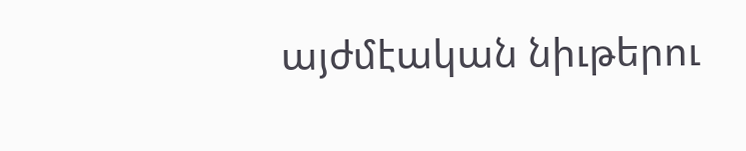այժմէական նիւթերու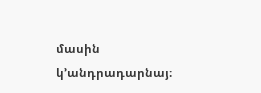մասին կ’անդրադարնայ։